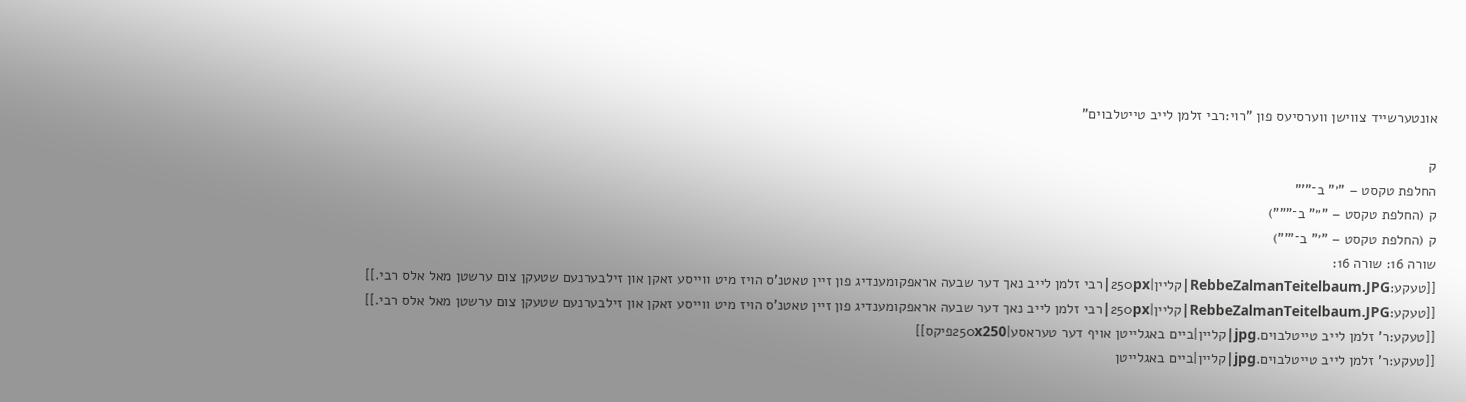אונטערשייד צווישן ווערסיעס פון "רוי:רבי זלמן לייב טייטלבוים"

ק
החלפת טקסט – "׳" ב־"'"
ק (החלפת טקסט – "״" ב־""")
ק (החלפת טקסט – "׳" ב־"'")
שורה 16: שורה 16:
[[טעקע:RebbeZalmanTeitelbaum.JPG|קליין|250px|רבי זלמן לייב נאך דער שבעה אראפקומענדיג פון זיין טאטנ'ס הויז מיט ווייסע זאקן און זילבערנעם שטעקן צום ערשטן מאל אלס רבי.]]
[[טעקע:RebbeZalmanTeitelbaum.JPG|קליין|250px|רבי זלמן לייב נאך דער שבעה אראפקומענדיג פון זיין טאטנ'ס הויז מיט ווייסע זאקן און זילבערנעם שטעקן צום ערשטן מאל אלס רבי.]]
[[טעקע:ר' זלמן לייב טייטלבוים.jpg|קליין|ביים באגלייטן אויף דער טעראסע|250x250פיקס]]
[[טעקע:ר' זלמן לייב טייטלבוים.jpg|קליין|ביים באגלייטן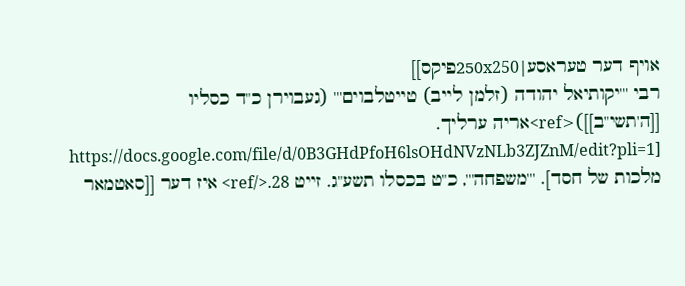אויף דער טעראסע|250x250פיקס]]
רבי '''יקותיאל יהודה (זלמן לייב) טייטלבוים''' (געבוירן כ"ד כסליו [[ה'תשי"ב]])<ref>אריה ערליך. [https://docs.google.com/file/d/0B3GHdPfoH6lsOHdNVzNLb3ZJZnM/edit?pli=1 מלכות של חסד]. '''משפחה''', כ"ט בכסלו תשע"ג. זייט 28.</ref> איז דער [[סאטמאר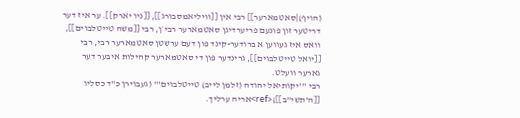(הויף)|סאטמארער]] רבי אין [[וויליאמסבורג]], [[ניו יארק]]. ער איז דער דריטער זון פונעם פריערדיגן סאטמארער רבי׳ן, רבי [[משה טייטלבוים]], וואס איז געווען א ברודער-קינד פון דעם ערשטן סאטמארער רבי, רבי [[יואל טייטלבוים]], גרינדער פון די סאטמארער קהילות איבער דער גארער וועלט.
רבי '''יקותיאל יהודה (זלמן לייב) טייטלבוים''' (געבוירן כ"ד כסליו [[ה'תשי"ב]])<ref>אריה ערליך.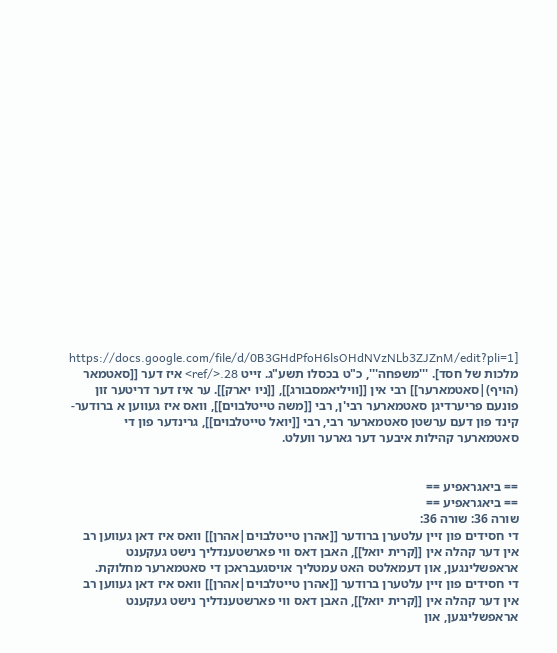[https://docs.google.com/file/d/0B3GHdPfoH6lsOHdNVzNLb3ZJZnM/edit?pli=1 מלכות של חסד]. '''משפחה''', כ"ט בכסלו תשע"ג. זייט 28.</ref> איז דער [[סאטמאר (הויף)|סאטמארער]] רבי אין [[וויליאמסבורג]], [[ניו יארק]]. ער איז דער דריטער זון פונעם פריערדיגן סאטמארער רבי'ן, רבי [[משה טייטלבוים]], וואס איז געווען א ברודער-קינד פון דעם ערשטן סאטמארער רבי, רבי [[יואל טייטלבוים]], גרינדער פון די סאטמארער קהילות איבער דער גארער וועלט.


== ביאגראפיע ==
== ביאגראפיע ==
שורה 36: שורה 36:
די חסידים פון זיין עלטערן ברודער [[אהרן טייטלבוים|אהרן]] וואס איז דאן געווען רב אין דער קהלה אין [[קרית יואל]], האבן דאס ווי פארשטענדליך נישט געקענט אראפשלינגען, און דעמאלטס האט עמטליך אויסגעבראכן די סאטמארער מחלוקת.
די חסידים פון זיין עלטערן ברודער [[אהרן טייטלבוים|אהרן]] וואס איז דאן געווען רב אין דער קהלה אין [[קרית יואל]], האבן דאס ווי פארשטענדליך נישט געקענט אראפשלינגען, און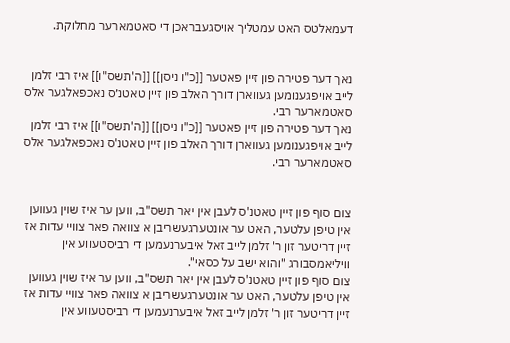דעמאלטס האט עמטליך אויסגעבראכן די סאטמארער מחלוקת.


נאך דער פטירה פון זיין פאטער [[כ"ו ניסן]] [[ה'תשס"ו]] איז רבי זלמן לייב אויפגענומען געווארן דורך האלב פון זיין טאטנ׳ס נאכפאלגער אלס סאטמארער רבי.
נאך דער פטירה פון זיין פאטער [[כ"ו ניסן]] [[ה'תשס"ו]] איז רבי זלמן לייב אויפגענומען געווארן דורך האלב פון זיין טאטנ'ס נאכפאלגער אלס סאטמארער רבי.


צום סוף פון זיין טאטנ'ס לעבן אין יאר תשס"ב, ווען ער איז שוין געווען אין טיפן עלטער, האט ער אונטערגעשריבן א צוואה פאר צוויי עדות אז זיין דריטער זון ר' זלמן לייב זאל איבערנעמען די רביסטעווע אין וויליאמסבורג "והוא ישב על כסאי".
צום סוף פון זיין טאטנ'ס לעבן אין יאר תשס"ב, ווען ער איז שוין געווען אין טיפן עלטער, האט ער אונטערגעשריבן א צוואה פאר צוויי עדות אז זיין דריטער זון ר' זלמן לייב זאל איבערנעמען די רביסטעווע אין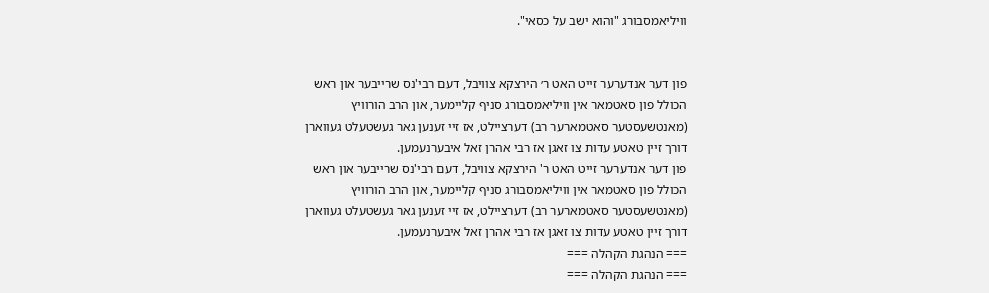וויליאמסבורג "והוא ישב על כסאי".


פון דער אנדערער זייט האט ר׳ הירצקא צוויבל, דעם רבי'נס שרייבער און ראש הכולל פון סאטמאר אין וויליאמסבורג סניף קליימער, און הרב הורוויץ (מאנטשעסטער סאטמארער רב) דערציילט, אז זיי זענען גאר געשטעלט געווארן דורך זיין טאטע עדות צו זאגן אז רבי אהרן זאל איבערנעמען.
פון דער אנדערער זייט האט ר' הירצקא צוויבל, דעם רבי'נס שרייבער און ראש הכולל פון סאטמאר אין וויליאמסבורג סניף קליימער, און הרב הורוויץ (מאנטשעסטער סאטמארער רב) דערציילט, אז זיי זענען גאר געשטעלט געווארן דורך זיין טאטע עדות צו זאגן אז רבי אהרן זאל איבערנעמען.
=== הנהגת הקהלה ===
=== הנהגת הקהלה ===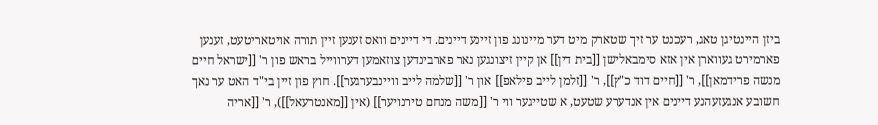ביזן היינטיגן טאג, רעכנט ער זיך שטארק מיט דער מיינונג פון זיינע דיינים. די דיינים וואס זענען זיין תורה אויטאריטעט, זענען פארמירט געווארן אין אזא סימבאלישן [[בית דין]] אן קיין זיצונגען נאר פארבינדען צוזאמען דערווייל בראש פון ר' [[ישראל חיים מנשה פרידמאן]], ר' [[חיים דוד כ"ץ]], ר' [[זלמן לייב פילאפ]] און ר' [[שלמה לייב וויינבערגער]]. חוץ פון זיין בי"ד האט ער נאך חשובע אנגעזעהנע דיינים אין אנדערע שטעט, א שטייגער ווי ר' [[משה מנחם טירנויער]] (אין [[מאנטרעאל]]), ר' [[אריה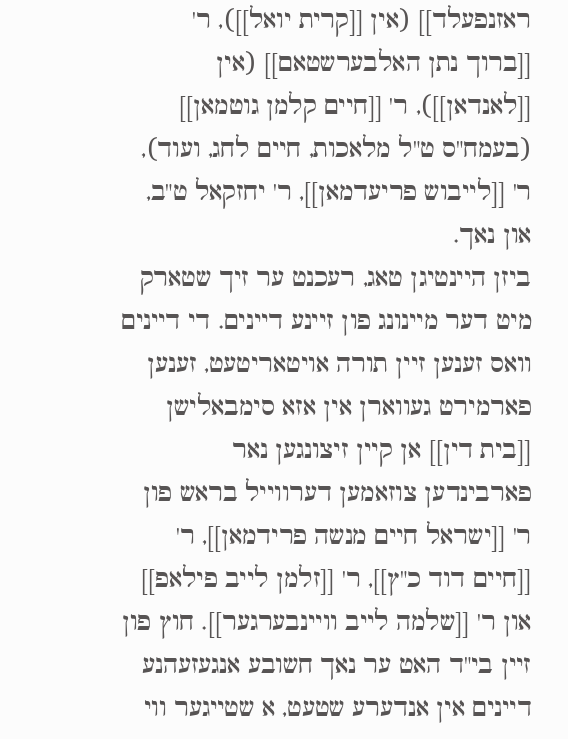ראזנפעלד]] (אין [[קרית יואל]]), ר' [[ברוך נתן האלבערשטאם]] (אין [[לאנדאן]]), ר' [[חיים קלמן גוטמאן]] (בעמח"ס ט"ל מלאכות, חיים לחג, ועוד), ר' [[לייבוש פריעדמאן]], ר' יחזקאל ט"ב, און נאך.
ביזן היינטיגן טאג, רעכנט ער זיך שטארק מיט דער מיינונג פון זיינע דיינים. די דיינים וואס זענען זיין תורה אויטאריטעט, זענען פארמירט געווארן אין אזא סימבאלישן [[בית דין]] אן קיין זיצונגען נאר פארבינדען צוזאמען דערווייל בראש פון ר' [[ישראל חיים מנשה פרידמאן]], ר' [[חיים דוד כ"ץ]], ר' [[זלמן לייב פילאפ]] און ר' [[שלמה לייב וויינבערגער]]. חוץ פון זיין בי"ד האט ער נאך חשובע אנגעזעהנע דיינים אין אנדערע שטעט, א שטייגער ווי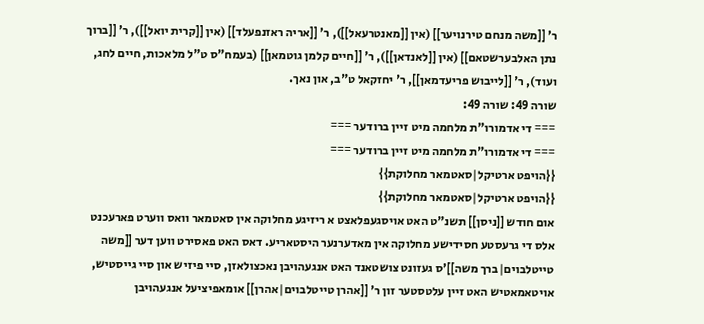ר' [[משה מנחם טירנויער]] (אין [[מאנטרעאל]]), ר' [[אריה ראזנפעלד]] (אין [[קרית יואל]]), ר' [[ברוך נתן האלבערשטאם]] (אין [[לאנדאן]]), ר' [[חיים קלמן גוטמאן]] (בעמח"ס ט"ל מלאכות, חיים לחג, ועוד), ר' [[לייבוש פריעדמאן]], ר' יחזקאל ט"ב, און נאך.
שורה 49: שורה 49:
=== די אדמורו"ת מלחמה מיט זיין ברודער ===
=== די אדמורו"ת מלחמה מיט זיין ברודער ===
{{הויפט ארטיקל|סאטמאר מחלוקת}}
{{הויפט ארטיקל|סאטמאר מחלוקת}}
אום חודש [[ניסן]] תשנ"ט האט אויסגעפלאצט א ריזיגע מחלוקה אין סאטמאר וואס ווערט פארעכנט אלס די גרעסטע חסידישע מחלוקה אין מאדערנער היסטאריע. דאס האט פאסירט ווען דער [[משה טייטלבוים|ברך משה]]'ס געזונט צושטאנד האט אנגעהויבן נאכצולאזן, סיי פיזיש און סיי גייסטיש, אויטאמאטיש האט זיין עלטסטער זון ר' [[אהרן טייטלבוים|אהרן]] אומאפיציעל אנגעהויבן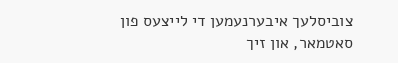צוביסלעך איבערנעמען די לייצעס פון סאטמאר, און זיך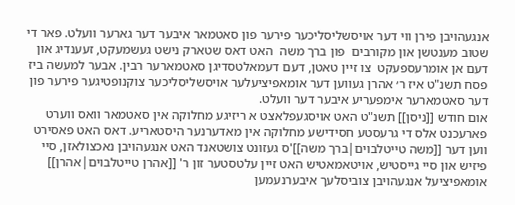אנגעהויבן פירן ווי דער אויסשליסליכער פירער פון סאטמאר איבער דער גארער וועלט. פאר די שטוב מענטשן און מקורבים  פון ברך משה  האט דאס שטארק נישט געשמעקט, זעענדיג און דעם אן אומרעספעקט  צו זיין טאטן, דעם דעמאלטסדיגן סאטמארער רבין. אבער למעשה ביז פסח תשנ"ט איז ר׳ אהרן געווען דער אומאפיציעלער אויסשליסליכער צוקנופטיגער פירער פון דער סאטמארער אימפעריע איבער דער וועלט.
אום חודש [[ניסן]] תשנ"ט האט אויסגעפלאצט א ריזיגע מחלוקה אין סאטמאר וואס ווערט פארעכנט אלס די גרעסטע חסידישע מחלוקה אין מאדערנער היסטאריע. דאס האט פאסירט ווען דער [[משה טייטלבוים|ברך משה]]'ס געזונט צושטאנד האט אנגעהויבן נאכצולאזן, סיי פיזיש און סיי גייסטיש, אויטאמאטיש האט זיין עלטסטער זון ר' [[אהרן טייטלבוים|אהרן]] אומאפיציעל אנגעהויבן צוביסלעך איבערנעמען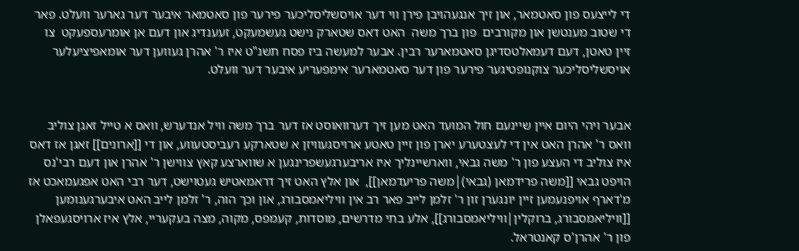די לייצעס פון סאטמאר, און זיך אנגעהויבן פירן ווי דער אויסשליסליכער פירער פון סאטמאר איבער דער גארער וועלט. פאר די שטוב מענטשן און מקורבים  פון ברך משה  האט דאס שטארק נישט געשמעקט, זעענדיג און דעם אן אומרעספעקט  צו זיין טאטן, דעם דעמאלטסדיגן סאטמארער רבין. אבער למעשה ביז פסח תשנ"ט איז ר' אהרן געווען דער אומאפיציעלער אויסשליסליכער צוקנופטיגער פירער פון דער סאטמארער אימפעריע איבער דער וועלט.


אבער ויהי היום איין שיינעם חול המועד האט מען זיך דערוואוסט אז דער ברך משה וויל אנדערש, וואס א טייל זאגן צוליב וואס ר' אהרן האט אין די לעצטערע יארן פון זיין טאטע ארויסגעוויזן א שטארקע רעביסטעווע, און די [[ארונים]] זאגן אז דאס איז צוליב די העצע פון ר' משה גבאי, ווארשיינליך איז אריבערגעשפרינגען א שווארצע קאץ צווישן ר' אהרן און דעם רבי'נס הויפט גבאי [[משה פרידמאן (גבאי)|משה פריעדמאן]],  און אלץ האט זיך דראמאטיש געטוישט, דער רבי האט אפגעמאכט אז מ'דארף אויפנעמען זיין יונגערן זון ר' זלמן לייב פאר רב אין וויליאמסבורג, און וכך הוה, ר' זלמן לייב האט איבערגענומען [[וויליאמסבורג, ברוקלין|וויליאמסבורג]], אלע בתי מדרשים, מוסדות, קעמפס, מקוה, מצה בעקעריי, אלץ איז ארויסגעפאלן פון ר' אהרן'ס קאנטראל.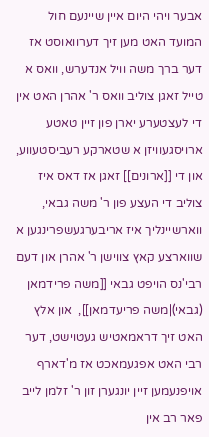אבער ויהי היום איין שיינעם חול המועד האט מען זיך דערוואוסט אז דער ברך משה וויל אנדערש, וואס א טייל זאגן צוליב וואס ר' אהרן האט אין די לעצטערע יארן פון זיין טאטע ארויסגעוויזן א שטארקע רעביסטעווע, און די [[ארונים]] זאגן אז דאס איז צוליב די העצע פון ר' משה גבאי, ווארשיינליך איז אריבערגעשפרינגען א שווארצע קאץ צווישן ר' אהרן און דעם רבי'נס הויפט גבאי [[משה פרידמאן (גבאי)|משה פריעדמאן]],  און אלץ האט זיך דראמאטיש געטוישט, דער רבי האט אפגעמאכט אז מ'דארף אויפנעמען זיין יונגערן זון ר' זלמן לייב פאר רב אין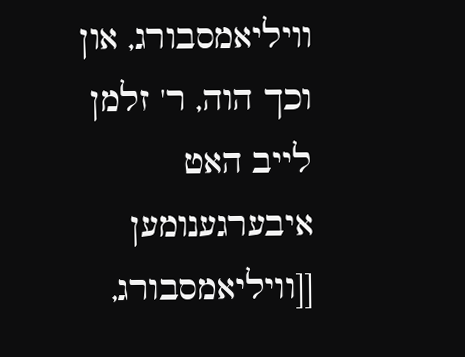וויליאמסבורג, און וכך הוה, ר' זלמן לייב האט איבערגענומען [[וויליאמסבורג,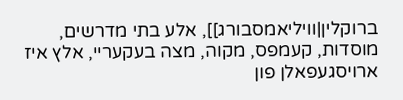ברוקלין|וויליאמסבורג]], אלע בתי מדרשים, מוסדות, קעמפס, מקוה, מצה בעקעריי, אלץ איז ארויסגעפאלן פון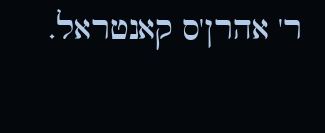ר' אהרן'ס קאנטראל.